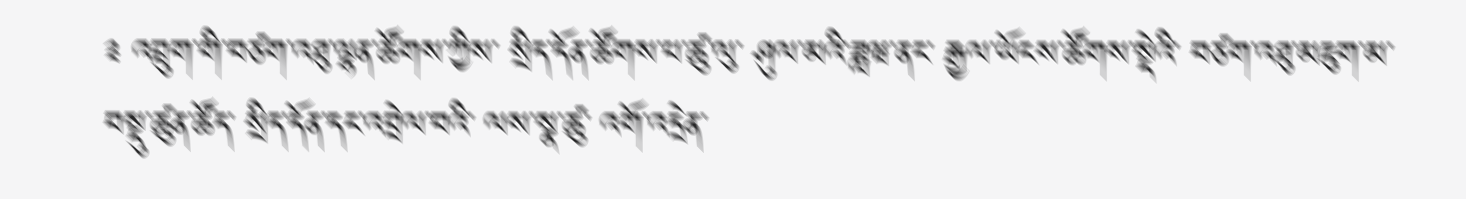༉ འབྲུག་གི་བཙག་འཐུ་ལྷན་ཚོགས་ཀྱིས་ སྲིད་དོན་ཚོགས་པ་ཚུ་ལུ་ ཤུལ་མའི་ཟླཝ་ནང་ རྒྱལ་ཡོངས་ཚོགས་སྡེའི་ བཙག་འཐུ་མཇུག་མ་བསྡུ་ཚུན་ཚོད་ སྲིད་དོན་དང་འབྲེལ་བའི་ ལས་སྣ་ཚུ་ འགོ་འདྲེན་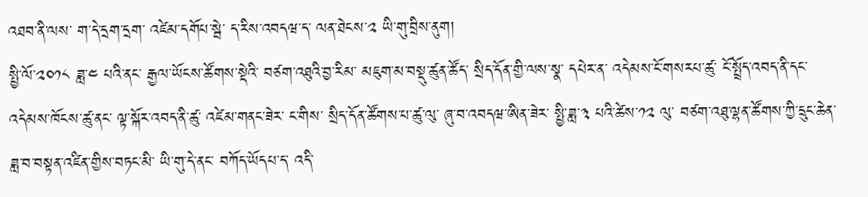འཐབ་ནི་ལས་ ག་དེ་དྲག་དྲག་ འཛེམ་དགོཔ་སྦེ་ ད་རིས་འབདཝ་ད་ ལན་ཐེངས་༢ ཡི་གུ་བྲིས་ནུག།
སྤྱི་ལོ་༢༠༡༨ ཟླ་༤ པའི་ནང་ རྒྱལ་ཡོངས་ཚོགས་སྡེའི་ བཙག་འཐུའི་བྱ་རིམ་ མཇུག་མ་བསྡུ་ཚུན་ཚོད་ སྲིད་དོན་གྱི་ལས་སྣ་ དཔེར་ན་ འདེམས་ངོ་གསརཔ་ཚུ་ ངོ་སྤྲོད་འབད་ནི་དང་ འདེམས་ཁོངས་ཚུ་ནང་ ལྟ་སྐོར་འབད་ནི་ཚུ་ འཛེམ་གནང་ཟེར་ ང་གིས་ སྲིད་དོན་ཚོགས་པ་ཚུ་ལུ་ ཞུ་བ་འབདཝ་ཨིན་ཟེར་ སྤྱི་ཟླ་༣ པའི་ཚེས་༡༢ ལུ་ བཙག་འཐུ་ལྷན་ཚོགས་ཀྱི་དྲུང་ཆེན་ ཟླ་བ་བསྟན་འཛིན་གྱིས་བཏང་མི་ ཡི་གུ་དེ་ནང་ བཀོད་ཡོདཔ་ད་ འདི་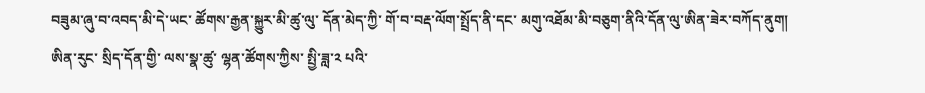བཟུམ་ཞུ་བ་འབད་མི་དེ་ཡང་ ཚོགས་རྒྱན་སྐྱུར་མི་ཚུ་ལུ་ དོན་མེད་ཀྱི་ གོ་བ་བརྡ་ལོག་སྤྲོད་ནི་དང་ མགུ་འཐོམ་མི་བཅུག་ནིའི་དོན་ལུ་ཨིན་ཟེར་བཀོད་ནུག།
ཨིན་རུང་ སྲིད་དོན་གྱི་ ལས་སྣ་ཚུ་ ལྷན་ཚོགས་ཀྱིས་ སྤྱི་ཟླ་༢ པའི་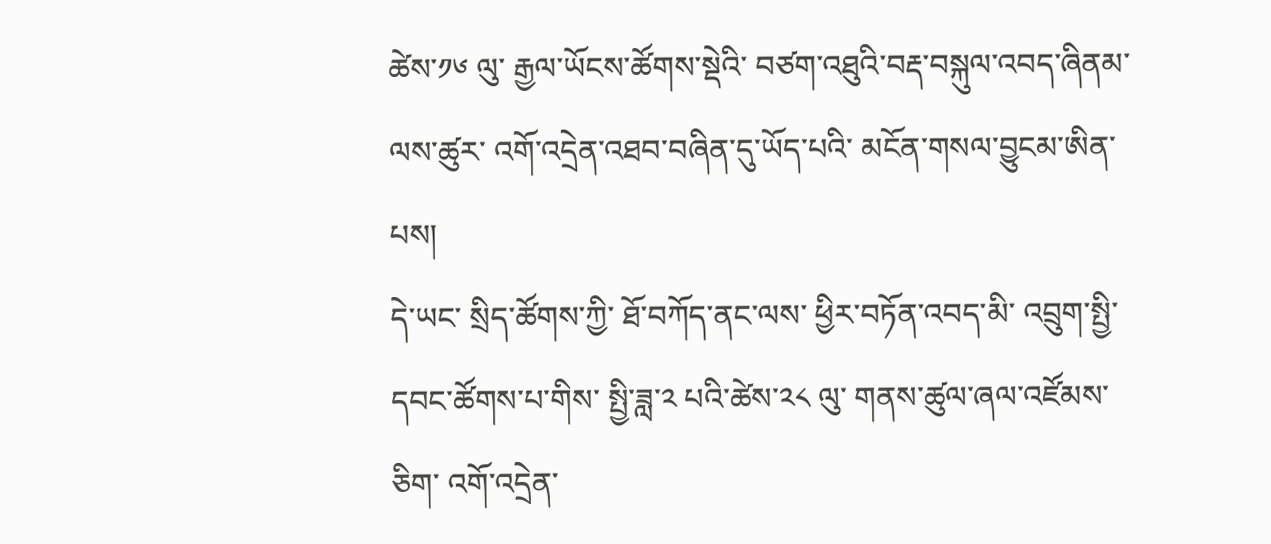ཚེས་༡༦ ལུ་ རྒྱལ་ཡོངས་ཚོགས་སྡེའི་ བཙག་འཐུའི་བརྡ་བསྐུལ་འབད་ཞིནམ་ལས་ཚུར་ འགོ་འདྲེན་འཐབ་བཞིན་དུ་ཡོད་པའི་ མངོན་གསལ་བྱུངམ་ཨིན་པས།
དེ་ཡང་ སྲིད་ཚོགས་ཀྱི་ ཐོ་བཀོད་ནང་ལས་ ཕྱིར་བཏོན་འབད་མི་ འབྲུག་སྤྱི་དབང་ཚོགས་པ་གིས་ སྤྱི་ཟླ་༢ པའི་ཚེས་༢༨ ལུ་ གནས་ཚུལ་ཞལ་འཛོམས་ཅིག་ འགོ་འདྲེན་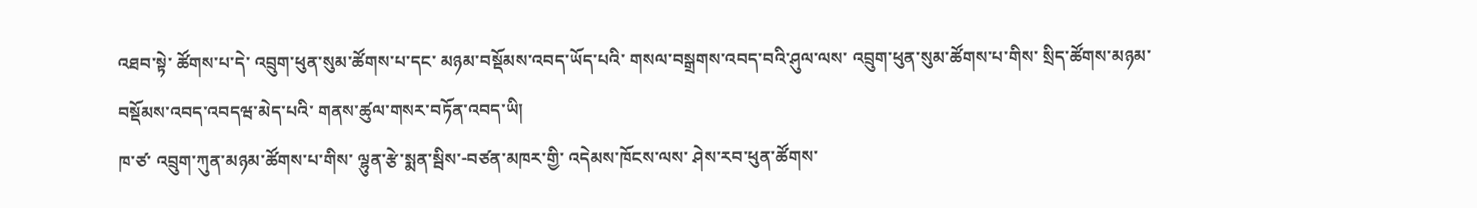འཐབ་སྟེ་ ཚོགས་པ་དེ་ འབྲུག་ཕུན་སུམ་ཚོགས་པ་དང་ མཉམ་བསྡོམས་འབད་ཡོད་པའི་ གསལ་བསྒྲགས་འབད་བའི་ཤུལ་ལས་ འབྲུག་ཕུན་སུམ་ཚོགས་པ་གིས་ སྲིད་ཚོགས་མཉམ་བསྡོམས་འབད་འབདཝ་མེད་པའི་ གནས་ཚུལ་གསར་བཏོན་འབད་ཡི།
ཁ་ཙ་ འབྲུག་ཀུན་མཉམ་ཚོགས་པ་གིས་ ལྷུན་རྩེ་སྨན་སྦིས་-བཙན་མཁར་གྱི་ འདེམས་ཁོངས་ལས་ ཤེས་རབ་ཕུན་ཚོགས་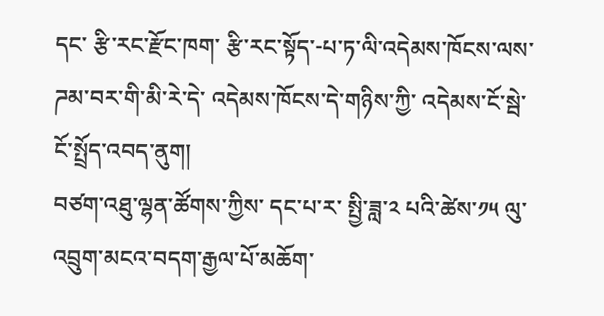དང་ རྩི་རང་རྫོང་ཁག་ རྩི་རང་སྟོད་-པ་ཏ་ལི་འདེམས་ཁོངས་ལས་ ཌམ་བར་གི་མི་རེ་དེ་ འདེམས་ཁོངས་དེ་གཉིས་ཀྱི་ འདེམས་ངོ་སྦེ་ ངོ་སྤྲོད་འབད་ནུག།
བཙག་འཐུ་ལྷན་ཚོགས་ཀྱིས་ དང་པ་ར་ སྤྱི་ཟླ་༢ པའི་ཚེས་༡༥ ལུ་ འབྲུག་མངའ་བདག་རྒྱལ་པོ་མཆོག་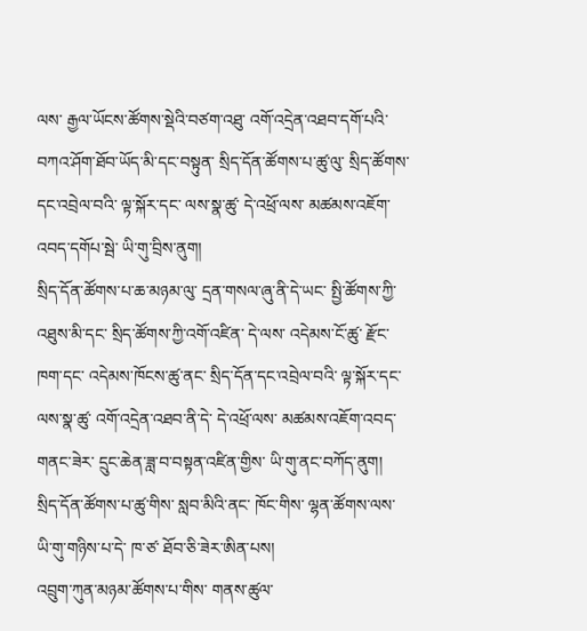ལས་ རྒྱལ་ཡོངས་ཚོགས་སྡེའི་བཙག་འཐུ་ འགོ་འདྲེན་འཐབ་དགོ་པའི་ བཀའ་ཤོག་ཐོབ་ཡོད་མི་དང་བསྟུན་ སྲིད་དོན་ཚོགས་པ་ཚུ་ལུ་ སྲིད་ཚོགས་དང་འབྲེལ་བའི་ ལྟ་སྐོར་དང་ ལས་སྣ་ཚུ་ དེ་འཕྲོ་ལས་ མཚམས་འཇོག་འབད་དགོཔ་སྦེ་ ཡི་གུ་བྲིས་ནུག།
སྲིད་དོན་ཚོགས་པ་ཆ་མཉམ་ལུ་ དྲན་གསལ་ཞུ་ནི་དེ་ཡང་ སྤྱི་ཚོགས་ཀྱི་འཐུས་མི་དང་ སྲིད་ཚོགས་ཀྱི་འགོ་འཛིན་ དེ་ལས་ འདེམས་ངོ་ཚུ་ རྫོང་ཁག་དང་ འདེམས་ཁོངས་ཚུ་ནང་ སྲིད་དོན་དང་འབྲེལ་བའི་ ལྟ་སྐོར་དང་ ལས་སྣ་ཚུ་ འགོ་འདྲེན་འཐབ་ནི་དེ་ དེ་འཕྲོ་ལས་ མཚམས་འཇོག་འབད་གནང་ཟེར་ དྲུང་ཆེན་ཟླ་བ་བསྟན་འཛིན་གྱིས་ ཡི་གུ་ནང་བཀོད་ནུག།
སྲིད་དོན་ཚོགས་པ་ཚུ་གིས་ སླབ་མིའི་ནང་ ཁོང་གིས་ ལྷན་ཚོགས་ལས་ ཡི་གུ་གཉིས་པ་དེ་ ཁ་ཙ་ ཐོབ་ཅི་ཟེར་ཨིན་པས།
འབྲུག་ཀུན་མཉམ་ཚོགས་པ་གིས་ གནས་ཚུལ་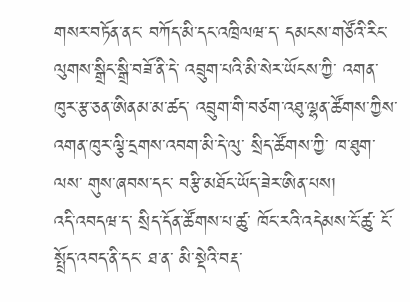གསར་བཏོན་ནང་ བཀོད་མི་དང་འཁྲིལཝ་ད་ དམངས་གཙོའི་རིང་ལུགས་སྒྲིང་སྒྲི་བཟོ་ནི་དེ་ འབྲུག་པའི་མི་སེར་ཡོངས་ཀྱི་ འགན་ཁུར་རྩ་ཅན་ཨིནམ་མ་ཚད་ འབྲུག་གི་བཙག་འཐུ་ལྷན་ཚོགས་ཀྱིས་ འགན་ཁུར་ལྕི་དྲགས་འབག་མི་དེ་ལུ་ སྲིད་ཚོགས་ཀྱི་ ཁ་ཐུག་ལས་ གུས་ཞབས་དང་ བརྩི་མཐོང་ཡོད་ཟེར་ཨིན་པས།
འདི་འབདཝ་ད་ སྲིད་དོན་ཚོགས་པ་ཚུ་ ཁོང་རའི་འདེམས་ངོ་ཚུ་ ངོ་སྤྲོད་འབད་ནི་དང་ ཐ་ན་ མི་སྡེའི་བརྡ་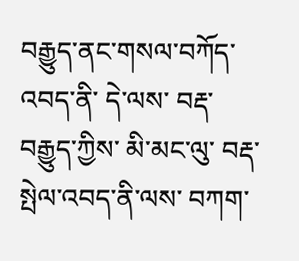བརྒྱུད་ནང་གསལ་བཀོད་འབད་ནི་ དེ་ལས་ བརྡ་བརྒྱུད་ཀྱིས་ མི་མང་ལུ་ བརྡ་སྤེལ་འབད་ནི་ལས་ བཀག་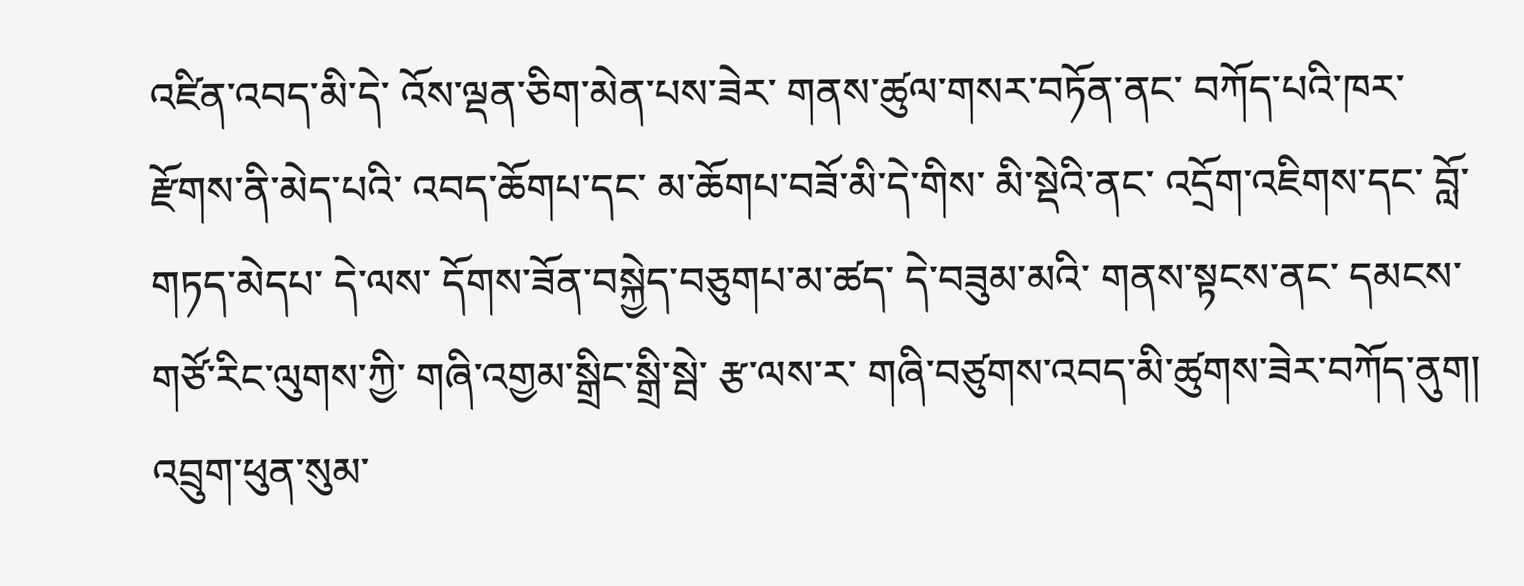འཛིན་འབད་མི་དེ་ འོས་ལྡན་ཅིག་མེན་པས་ཟེར་ གནས་ཚུལ་གསར་བཏོན་ནང་ བཀོད་པའི་ཁར་ རྫོགས་ནི་མེད་པའི་ འབད་ཆོགཔ་དང་ མ་ཆོགཔ་བཟོ་མི་དེ་གིས་ མི་སྡེའི་ནང་ འདྲོག་འཇིགས་དང་ བློ་གཏད་མེདཔ་ དེ་ལས་ དོགས་ཟོན་བསྐྱེད་བཅུགཔ་མ་ཚད་ དེ་བཟུམ་མའི་ གནས་སྟངས་ནང་ དམངས་གཙོ་རིང་ལུགས་ཀྱི་ གཞི་འགྱམ་སྒྲིང་སྒྲི་སྦེ་ རྩ་ལས་ར་ གཞི་བཙུགས་འབད་མི་ཚུགས་ཟེར་བཀོད་ནུག།
འབྲུག་ཕུན་སུམ་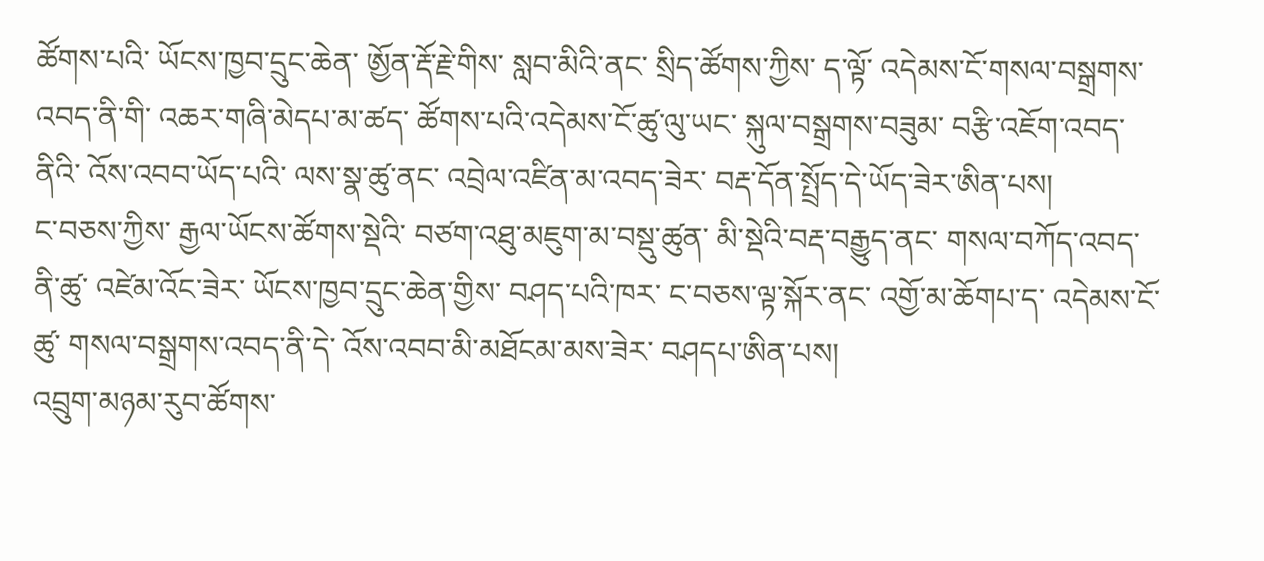ཚོགས་པའི་ ཡོངས་ཁྱབ་དྲུང་ཆེན་ ཨྱོན་རྡོ་རྗེ་གིས་ སླབ་མིའི་ནང་ སྲིད་ཚོགས་ཀྱིས་ ད་ལྟོ་ འདེམས་ངོ་གསལ་བསྒྲགས་འབད་ནི་གི་ འཆར་གཞི་མེདཔ་མ་ཚད་ ཚོགས་པའི་འདེམས་ངོ་ཚུ་ལུ་ཡང་ སྐུལ་བསྒྲགས་བཟུམ་ བརྩི་འཇོག་འབད་ནིའི་ འོས་འབབ་ཡོད་པའི་ ལས་སྣ་ཚུ་ནང་ འབྲེལ་འཛིན་མ་འབད་ཟེར་ བརྡ་དོན་སྤྲོད་དེ་ཡོད་ཟེར་ཨིན་པས།
ང་བཅས་ཀྱིས་ རྒྱལ་ཡོངས་ཚོགས་སྡེའི་ བཙག་འཐུ་མཇུག་མ་བསྡུ་ཚུན་ མི་སྡེའི་བརྡ་བརྒྱུད་ནང་ གསལ་བཀོད་འབད་ནི་ཚུ་ འཛེམ་འོང་ཟེར་ ཡོངས་ཁྱབ་དྲུང་ཆེན་གྱིས་ བཤད་པའི་ཁར་ ང་བཅས་ལྟ་སྐོར་ནང་ འགྱོ་མ་ཆོགཔ་ད་ འདེམས་ངོ་ཚུ་ གསལ་བསྒྲགས་འབད་ནི་དེ་ འོས་འབབ་མི་མཐོངམ་མས་ཟེར་ བཤདཔ་ཨིན་པས།
འབྲུག་མཉམ་རུབ་ཚོགས་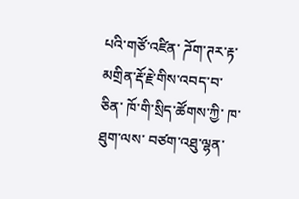པའི་གཙོ་འཛིན་ ཌོག་ཊར་རྟ་མགྲིན་རྡོ་རྗེ་གིས་འབད་བ་ཅིན་ ཁོ་གི་སྲིད་ཚོགས་ཀྱི་ ཁ་ཐུག་ལས་ བཙག་འཐུ་ལྷན་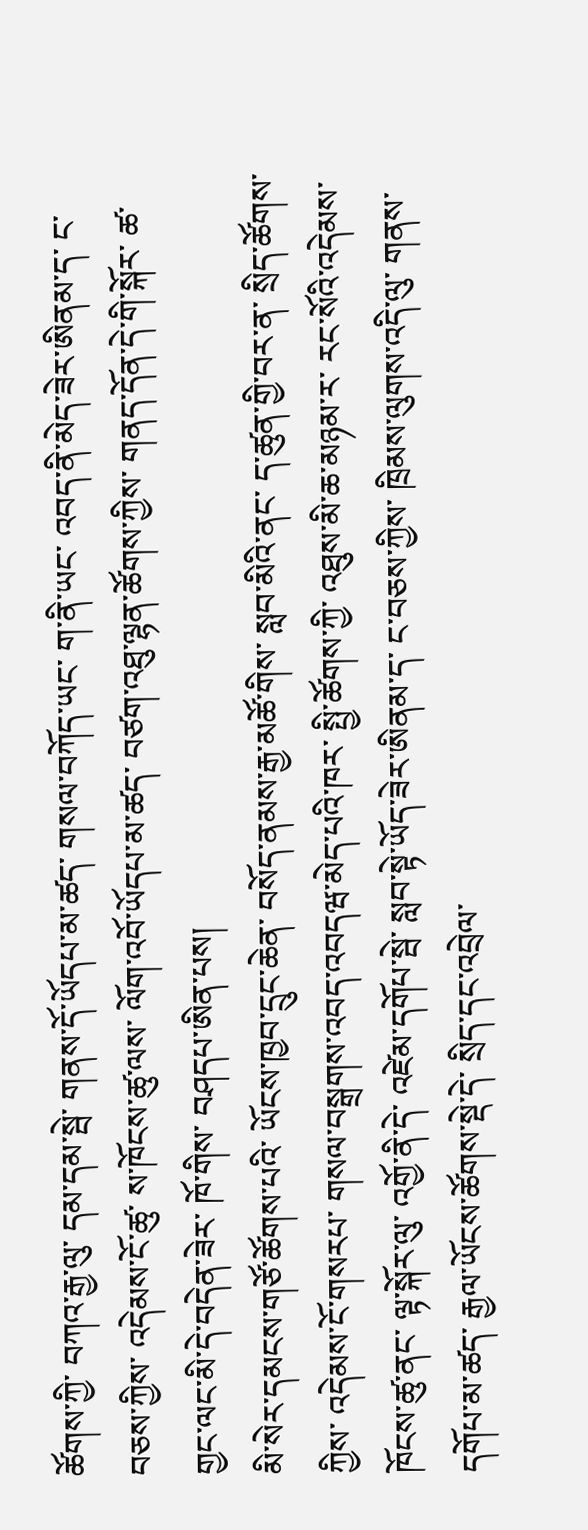ཚོགས་ཀྱི་ བཀའ་རྒྱ་ལུ་ དམ་དམ་སྦེ་ གནས་དོ་ཡོདཔ་མ་ཚད་ གསལ་བཀོད་ཡང་ ག་ནི་ཡང་ འབད་ནི་མེད་ཟེར་ཨིནམ་ད་ ང་བཅས་ཀྱིས་ འདེམས་ངོ་ཚུ་ ས་ཁོངས་ཚུ་ལས་ ལོག་འབོ་ཡོདཔ་མ་ཚད་ བཙག་འཐུ་ལྷན་ཚོགས་ཀྱིས་ གནད་དོན་དེ་གི་སྐོར་ ཚ་གྱང་ལང་མི་དེ་བདེན་ཟེར་ ཁོ་གིས་ བཤདཔ་ཨིན་པས།
མི་སེར་དམངས་གཙོ་ཚོགས་པའི་ ཡོངས་ཁྱབ་དྲུང་ཆེན་ བསོད་ནམས་རྒྱ་མཚོ་གིས་ སླབ་མིའི་ནང་ ད་ཚུན་གྱི་བར་ན་ སྲིད་ཚོགས་ཀྱིས་ འདེམས་ངོ་གསརཔ་ གསལ་བསྒྲགས་འབད་འབདཝ་མེད་པའི་ཁར་ སྤྱི་ཚོགས་ཀྱི་ འཐུས་མི་ཆ་མཉམ་ར་ རང་སོའི་འདེམས་ཁོངས་ཚུ་ནང་ ལྟ་སྐོར་ལུ་ འགྱོ་ནི་དེ་ འཛེམ་དགོཔ་སྦེ་ སླབ་སྟེ་ཡོད་ཟེར་ཨིནམ་ད་ ང་བཅས་ཀྱིས་ ཁྲིམས་ལུགས་འདི་ལུ་ གནས་དགོཔ་མ་ཚད་ རྒྱལ་ཡོངས་ཚོགས་སྡེ་དེ་ སྲིད་དང་འབྲེལ་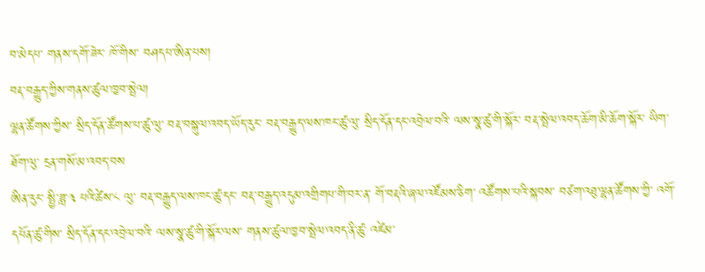བ་མེདཔ་ གནས་དགོ་ཟེར་ ཁོ་གིས་ བཤདཔ་ཨིན་པས།
བརྡ་བརྒྱུད་ཀྱིས་གནས་ཚུལ་ཁྱབ་སྤེལ།
ལྷན་ཚོགས་ཀྱིས་ སྲིད་དོན་ཚོགས་པ་ཚུ་ལུ་ བརྡ་བསྐུལ་འབད་ཡོད་རུང་ བརྡ་བརྒྱུད་ལས་ཁང་ཚུ་ལུ་ སྲིད་དོན་དང་འབྲེལ་བའི་ ལས་སྣ་ཚུ་གི་སྐོར་ བརྡ་སྤེལ་འབད་ཆོག་མི་ཆོག་སྐོར་ ཡིག་ཐོག་ལུ་ དྲན་གསོ་མ་འབད་བས
ཨིན་རུང་ སྤྱི་ཟླ་༣ པའི་ཚེས་༨ ལུ་ བརྡ་བརྒྱུད་ལས་ཁང་ཚུ་དང་ བརྡ་བརྒྱུད་འདུམ་འགྲིགཔ་གི་བར་ན་ གོ་བརྡའི་ཞལ་འཛོམས་ཅིག་ འཚོགས་པའི་སྐབས་ བཙག་འཐུ་ལྷན་ཚོགས་ཀྱི་ འགོ་དཔོན་ཚུ་གིས་ སྲིད་དོན་དང་འབྲེལ་བའི་ ལས་སྣ་ཚུ་གི་སྐོར་ལས་ གནས་ཚུལ་ཁྱབ་སྤེལ་འབད་ནི་ཚུ་ འཛེམ་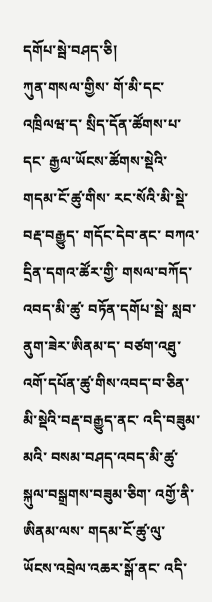དགོཔ་སྦེ་བཤད་ཅི།
ཀུན་གསལ་གྱིས་ གོ་མི་དང་འཁྲིལཝ་ད་ སྲིད་དོན་ཚོགས་པ་དང་ རྒྱལ་ཡོངས་ཚོགས་སྡེའི་ གདམ་ངོ་ཚུ་གིས་ རང་སོའི་མི་སྡེ་བརྡ་བརྒྱུད་ གདོང་དེབ་ནང་ བཀའ་དྲིན་དགའ་ཚོར་གྱི་ གསལ་བཀོད་འབད་མི་ཚུ་ བཏོན་དགོཔ་སྦེ་ སླབ་ནུག་ཟེར་ཨིནམ་ད་ བཙག་འཐུ་འགོ་དཔོན་ཚུ་གིས་འབད་བ་ཅིན་ མི་སྡེའི་བརྡ་བརྒྱུད་ནང་ འདི་བཟུམ་མའི་ བསམ་བཤད་འབད་མི་ཚུ་ སྐུལ་བསྒྲགས་བཟུམ་ཅིག་ འགྱོ་ནི་ཨིནམ་ལས་ གདམ་ངོ་ཚུ་ལུ་ ཡོངས་འབྲེལ་འཆར་སྒོ་ནང་ འདི་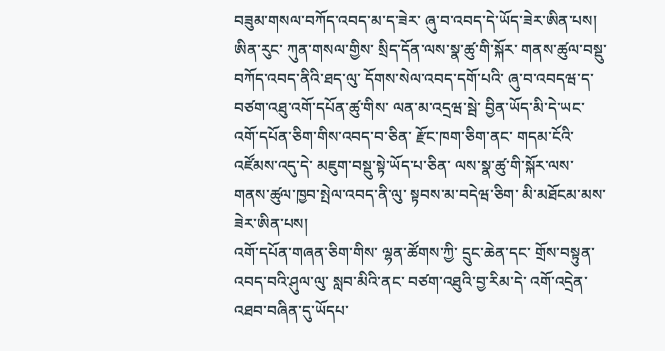བཟུམ་གསལ་བཀོད་འབད་མ་ད་ཟེར་ ཞུ་བ་འབད་དེ་ཡོད་ཟེར་ཨིན་པས།
ཨིན་རུང་ ཀུན་གསལ་གྱིས་ སྲིད་དོན་ལས་སྣ་ཚུ་གི་སྐོར་ གནས་ཚུལ་བསྡུ་བཀོད་འབད་ནིའི་ཐད་ལུ་ དོགས་སེལ་འབད་དགོ་པའི་ ཞུ་བ་འབདཝ་ད་ བཙག་འཐུ་འགོ་དཔོན་ཚུ་གིས་ ལན་མ་འདྲཝ་སྦེ་ བྱིན་ཡོད་མི་དེ་ཡང་ འགོ་དཔོན་ཅིག་གིས་འབད་བ་ཅིན་ རྫོང་ཁག་ཅིག་ནང་ གདམ་ངོའི་འཛོམས་འདུ་དེ་ མཇུག་བསྡུ་སྟེ་ཡོད་པ་ཅིན་ ལས་སྣ་ཚུ་གི་སྐོར་ལས་ གནས་ཚུལ་ཁྱབ་སྤེལ་འབད་ནི་ལུ་ སྟབས་མ་བདེཝ་ཅིག་ མི་མཐོངམ་མས་ཟེར་ཨིན་པས།
འགོ་དཔོན་གཞན་ཅིག་གིས་ ལྷན་ཚོགས་ཀྱི་ དྲུང་ཆེན་དང་ གྲོས་བསྟུན་འབད་བའི་ཤུལ་ལུ་ སླབ་མིའི་ནང་ བཙག་འཐུའི་བྱ་རིམ་དེ་ འགོ་འདྲེན་འཐབ་བཞིན་དུ་ཡོདཔ་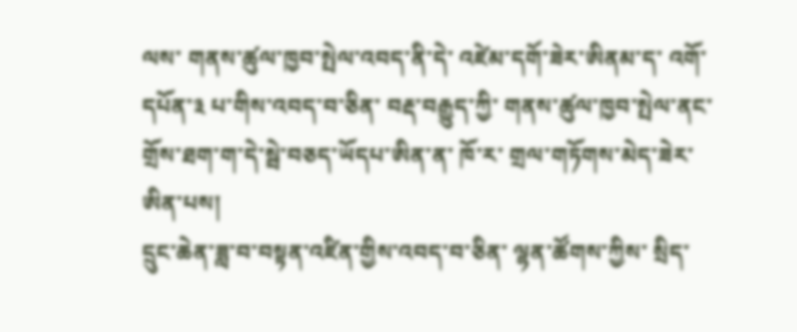ལས་ གནས་ཚུལ་ཁྱབ་སྤེལ་འབད་ནི་དེ་ འཛེམ་དགོ་ཟེར་ཨིནམ་ད་ འགོ་དཔོན་༣ པ་གིས་འབད་བ་ཅིན་ བརྡ་བརྒྱུད་ཀྱི་ གནས་ཚུལ་ཁྱབ་སྤེལ་ནང་ གྲོས་ཐག་ག་དེ་སྦེ་བཅད་ཡོདཔ་ཨིན་ན་ ཁོ་ར་ གྲལ་གཏོགས་མེད་ཟེར་ཨིན་པས།
དྲུང་ཆེན་ཟླ་བ་བསྟན་འཛིན་གྱིས་འབད་བ་ཅིན་ ལྷན་ཚོགས་ཀྱིས་ སྲིད་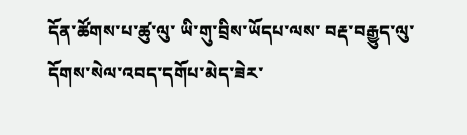དོན་ཚོགས་པ་ཚུ་ལུ་ ཡི་གུ་བྲིས་ཡོདཔ་ལས་ བརྡ་བརྒྱུད་ལུ་ དོགས་སེལ་འབད་དགོཔ་མེད་ཟེར་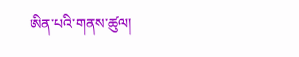ཨིན་པའི་གནས་ཚུལ།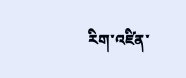རིག་འཛིན་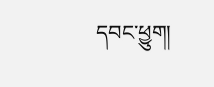དབང་ཕྱུག།